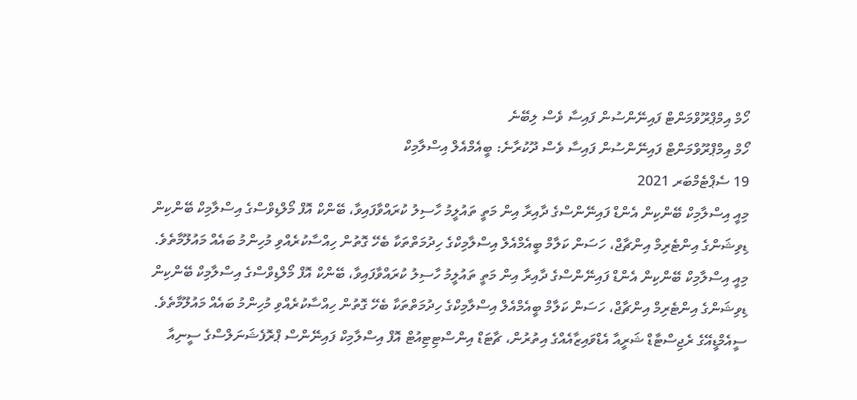ހޯމް އިމްޕްރޫވްމަންޓް ފައިނޭންސުން ފައިސާ ވެސް ލިބޭނެ
ހޯމް އިމްޕްރޫވްމަންޓް ފައިނޭންސުން ފައިސާ ވެސް ދޫކުރާނެ: ބީއެމްއެލް އިސްލާމިކް
19 ސެޕްޓެމްބަރ 2021
މިއީ އިސްލާމިކް ބޭންކިން އެންޑް ފައިނޭންސްގެ ދާއިރާ އިން މަތީ ތައުލީމު ހާސިލު ކުރައްވާފައިވާ، ބޭންކް އޮފް މޯލްޑިވްސްގެ އިސްލާމިކް ބޭންކިން ޑިވިޝަންގެ އިންޓެރިމް އިންޗާޖް، ހަސަން ކަލާމް ބީއެމްއެލް އިސްލާމިކްގެ ހިދުމަތްތަކާ ބެހޭ ގޮތުން ހިއްސާކުރެއްވި މުހިންމު ބައެއް މައުލޫމާތެވެ.
މިއީ އިސްލާމިކް ބޭންކިން އެންޑް ފައިނޭންސްގެ ދާއިރާ އިން މަތީ ތައުލީމު ހާސިލު ކުރައްވާފައިވާ، ބޭންކް އޮފް މޯލްޑިވްސްގެ އިސްލާމިކް ބޭންކިން ޑިވިޝަންގެ އިންޓެރިމް އިންޗާޖް، ހަސަން ކަލާމް ބީއެމްއެލް އިސްލާމިކްގެ ހިދުމަތްތަކާ ބެހޭ ގޮތުން ހިއްސާކުރެއްވި މުހިންމު ބައެއް މައުލޫމާތެވެ.
ސީއެމްޑީއޭގެ ރެޖިސްޓާޑް ޝަރީއާ އެޑްވައިޒާއެއްގެ އިތުރުން، ޗާޓަޑް އިންސްޓިޓިއުޓް އޮފް އިސްލާމިކް ފައިނޭންސް ޕްރޮފެޝަނަލްސްގެ ސީނިއާ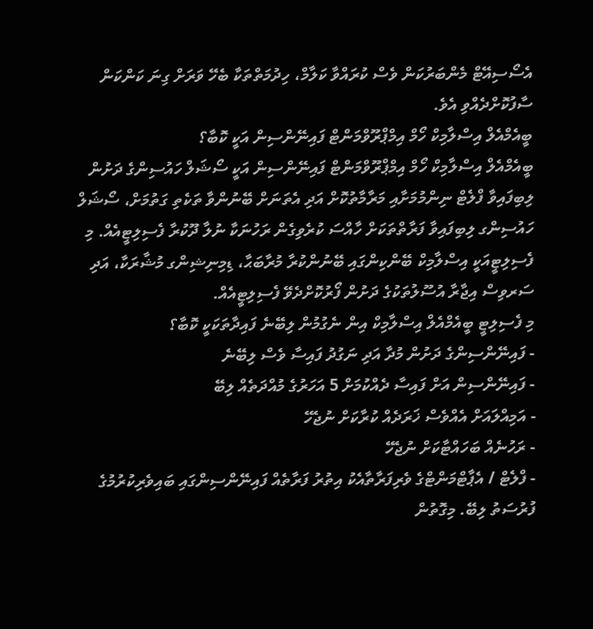އެސޯސިއޭޓް މެންބަރުކަން ވެސް ކުރައްވާ ކަލާމް، ހިދުމަތްތަކާ ބެހޭ ވަރަށް ގިނަ ކަންކަން ސާފުކޮށްދެއްވި އެވެ.
ބީއެމްއެލް އިސްލާމިކް ހޯމް އިމްޕްރޫވްމަންޓް ފައިނޭންސިން އަކީ ކޮބާ؟
ބީއެމްއެލް އިސްލާމިކް ހޯމް އިމްޕްރޫވްމަންޓް ފައިނޭންސިން އަކީ ސޯޝަލް ހައުސިންގެ ދަށުން ލިބިފައިވާ ފްލެޓް ނިންމުމަށާއި މަރާމާތުކޮށް އަދި އެތަނަށް ބޭނުންވާ ތަކެތި ގަތުމަށް، ސޯޝަލް ހައުސިންގ ލިބިފައިވާ ފަރާތްތަކަށް ހާއްސަ ކުރެވިގެން ރަހުނަކާ ނުލާ ދޫކުރާ ފެސިލިޓީއެއް. މި ފެސިލިޓީއަކީ އިސްލާމިކް ބޭންކިންގައި ބޭނުންކުރާ މުރާބަޙާ، ޑިމިނިޝިންގ މުޝާރަކާ، އަދި ސަރވިސް އިޖާރާ އުސޫލުތަކުގެ ދަށުން ފޯރުކޮށްދެވޭ ފެސިލިޓީއެއް.
މި ފެސިލިޓީ ބީއެމްއެލް އިސްލާމިކް އިން ނެގުމުން ލިބޭނެ ފައިދާތަކަކީ ކޮބާ؟
- ފައިނޭންސިންގެ ދަށުން މުދާ އަދި ނަގުދު ފައިސާ ވެސް ލިބޭނެ
- ފައިނޭންސިން އަށް ފައިސާ ދެއްކުމަށް 5 އަހަރުގެ މުއްދަތެއް ލިބޭ
- އަމިއްލައަށް އެއްވެސް ޚަރަދެއް ކުރާކަށް ނުޖެހޭ
- ރަހުނެއް ބަހައްޓާކަށް ނުޖެހޭ
- ފްލެޓް / އެޕާޓްމަންޓްގެ ވެރިފަރާތާއެކު އިތުރު ފަރާތެއް ފައިނޭންސިންގައި ބައިވެރިކުރުމުގެ ފުރުސަތު ލިބޭ. މިގޮތުން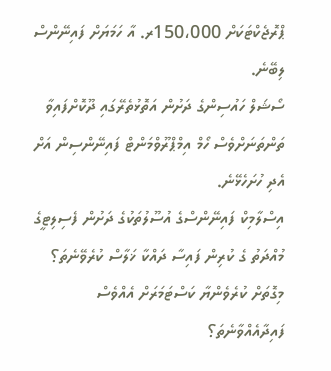ޕްރޮޖެކްޓަކަށް 150،000ރ. އާ ހަމަޔަށް ފައިނޭންސް ލިބޭނެ.
ސޯޝަލް ހައުސިންގެ ދަށުން އަތޮޅުތެރޭގައި ދޫކޮށްފައިވާ ތަންތަނަށްވެސް ހޯމް އިމްޕްރޫވްމަންޓް ފައިނޭންސިން އަށް އެދި ހުށަހެޅޭނެ.
އިސްލާމިކް ފައިނޭންސްގެ އުސޫލުތަކުގެ ދަށުން ފެސިލިޓީގެ މުއްދަތު ގެ ކުރިން ފައިސާ ދައްކާ ޚަލާސް ކުރެވޭނެތަ؟ މިގޮތަށް ކުރެވެންޔާ ކަސްޓަމަރަށް އެއްވެސް ފައިދާއެއްވާނެތަ؟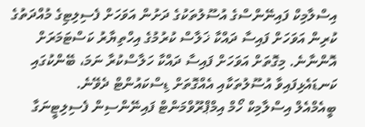އިސްލާމިކް ފައިނޭންސްގެ އުސޫލުތަކުގެ ދަށުން އަވަހަށް ފެސިލިޓިގެ މުއްދަތުގެ ކުރިން އަވަހަށް ފައިސާ ދައްކާ ޚަލާސް ކުރުމުގެ އިހްތިޔާރު ކަސްޓަމަރަށް އޮންނާނެ. މިގޮތަށް އަވަހަށް ފައިސާ ދައްކާ ހަލާސްކުރާ ނަމަ، ބޭންކުގައި ކަނޑައެޅިފައިވާ އުސޫލުތަކާއި އެއްގޮތަށް ޑިސްކައުންޓް ދެވޭނެ.
ބީއެމްއެލް އިސްލާމިކް ހޯމް އިމްޕްރޫވްމަންޓް ފައިނޭންސިން ފެސިލިޓީނަގާ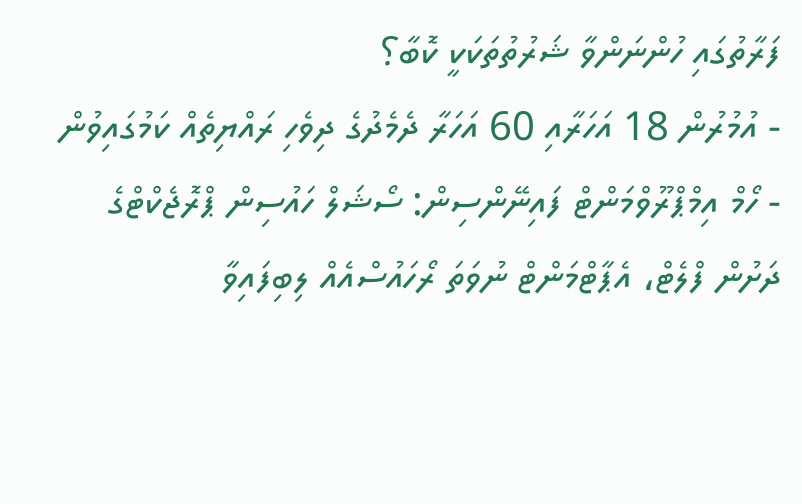ފަރާތުގައި ހުންނަންވާ ޝަރުތުތަކަކީ ކޮބާ؟
- އުމުރުން 18 އަހަރާއި 60 އަހަރާ ދެމެދުގެ ދިވެހި ރައްޔިތެއް ކަމުގައިވުން
- ހޯމް އިމްޕްރޫވްމަންޓް ފައިނޭންސިން: ސޯޝަލް ހައުސިން ޕްރޮޖެކްޓްގެ ދަށުން ފްލެޓް، އެޕާޓްމަންޓް ނުވަތަ ރޯހައުސްއެއް ލިބިފައިވާ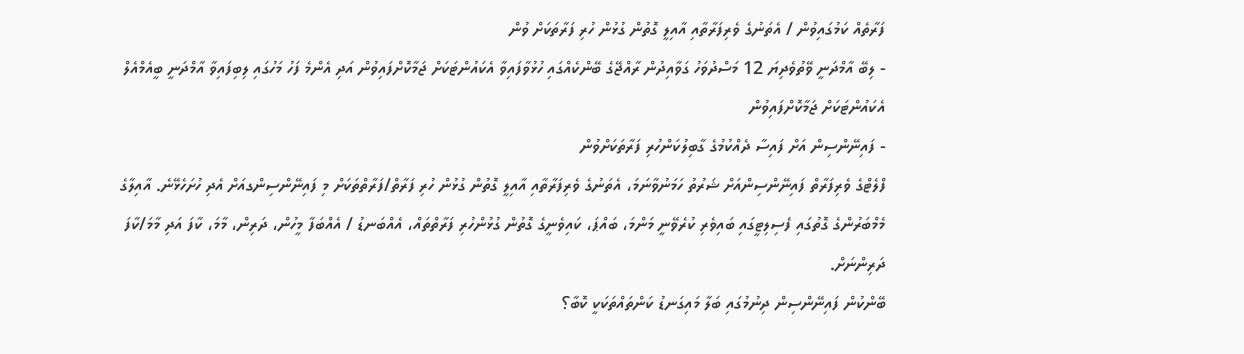ފަރާތެއް ކަމުގައިވުން / އެތަނުގެ ވެރިފަރާތާއި އާއިލީ ގޮތުން ގުޅުން ހުރި ފަރާތަކަށް ވުން
- ލިބޭ އާމްދަނީ ވޭތުވެދިޔަ 12 މަސްދުވަހު ގަވާއިދުން ރާއްޖޭގެ ބޭންކެއްގައި ހުޅުވާފައިވާ އެކައުންޓަކަށް ޖަމާކޮށްފައިވުން އަދި އެންމެ ފަހު މަހުގައި ލިބިފައިވާ އާމްދަނީ ބީއެމްއެލް އެކައުންޓަކަށް ޖަމާކޮށްފައިވުން
- ފައިނޭންސިން އަށް ފައިސާ ދެއްކުމުގެ ގާބިލުކަންހުރި ފަރާތަކަށްވުން
ފްލެޓްގެ ވެރިފަރާތް ފައިނޭންސިންއަށް ޝަރުތު ހަމަނުވާނަމަ، އެތަނުގެ ވެރިފަރާތާއި އާއިލީ ގޮތުން ގުޅުން ހުރި ފަރާތް/ފަރާތްތަކަށް މި ފައިނޭންސިންގއަށް އެދި ހުށަހެޅޭނެ. އާއިލާގެ މެމްބަރުންގެ ގޮތުގައި ފެސިލިޓީގައި ބައިވެރި ކުރެވޭނީ މަންމަ، ބައްޕަ، ކައިވެނީގެ ގޮތުން ގުޅުންހުރި ފަރާތްތައް، އެއްބަނޑު / އެއްބަފާ މީހުން، ދަރިން، މާމަ، ކާފަ އަދި މާމަ/ކާފަ ދަރިންނަށް.
ބޭންކުން ފައިނޭންސިން ދިނުމުގައި ބަލާ މައިގަނޑު ކަންތައްތަކަކީ ކޮބާ؟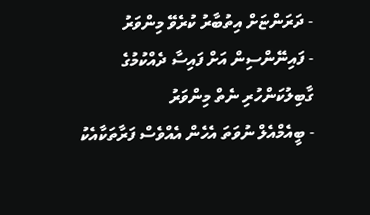- ދަރަންޏަށް އިތުބާރު ކުރެވޭ މިންވަރު
- ފައިނޭންސިން އަށް ފައިސާ ދެއްކުމުގެ ގާބިލުކަންހުރި ނެތް މިންވަރު
- ބީއެމްއެލް ނުވަތަ އެހެން އެއްވެސް ފަރާތަކާއެކު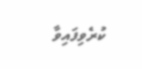ކުރެވިފައިވާ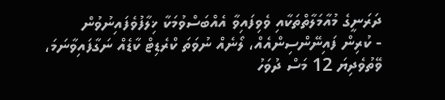ދަރަނީގެ މުއާމަލާތްތަކާއި ވެވިފައިވާ އެއްބަސްވުމަކާ ޚިލާފުވެފައިނުވުން
- ކުރިން ފައިނޭންސިންއެއް، ލޯނެއް ނުވަތަ ކްރެޑިޓް ކާޑެއް ނަގާފައިވާނަމަ، ވޭތުވެދިޔަ 12 މަސް ދުވަހު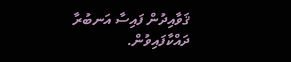ޤަވާއިދުން ފައިސާ އަނބުރާ ދައްކާފައިވުން.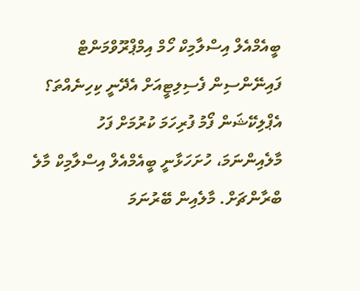ބީއެމްއެލް އިސްލާމިކް ހޯމް އިމްޕްރޫވްމަންޓް ފައިނޭންސިން ފެސިލިޓީއަށް އެދޭނީ ކިހިނެއްތަ؟
އެޕްލިކޭޝަން ފޯމު ފުރިހަމަ ކުރުމަށް ފަހު މާލެއިންނަމަ، ހުށަހަޅާނީ ބީއެމްއެލް އިސްލާމިކް މާލެ ބްރާންޗަށް. މާލެއިން ބޭރުނަމަ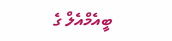ބީއެމްއެލް ގެ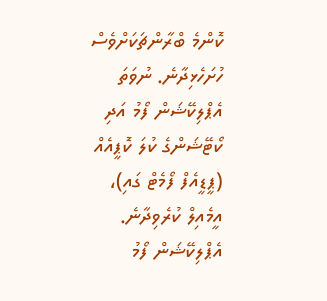ކޮންމެ ބްރާންޗަކަށްވެސް ހުށަހެޅިދާނެ. ނުވަތަ އެޕްލިކޭޝަން ފޯމު އަދި ކޯޓޭޝަންގެ ކުލަ ކޮޕީއެއް (ޕީޑީއެފް ފޯމެޓް ގައި)، އީމެއިލް ކުރެވިދާނެ.
އެޕްލިކޭޝަން ފޯމު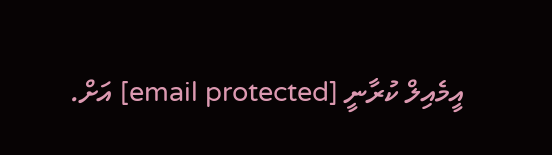އީމެއިލް ކުރާނީ [email protected] އަށް.